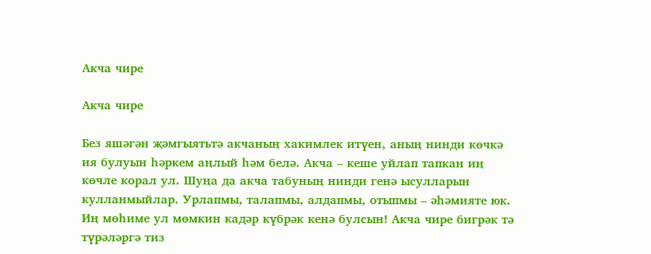Акча чире

Акча чире

Без яшәгән җәмгыятьтә акчаның хакимлек итүен, аның нинди көчкә ия булуын һәркем аңлый һәм белә. Акча – кеше уйлап тапкан иң көчле корал ул. Шуңа да акча табуның нинди генә ысулларын кулланмыйлар. Урлапмы, талапмы, алдапмы, отыпмы – әһәмияте юк. Иң мөһиме ул мөмкин кадәр күбрәк кенә булсын! Акча чире бигрәк тә түрәләргә тиз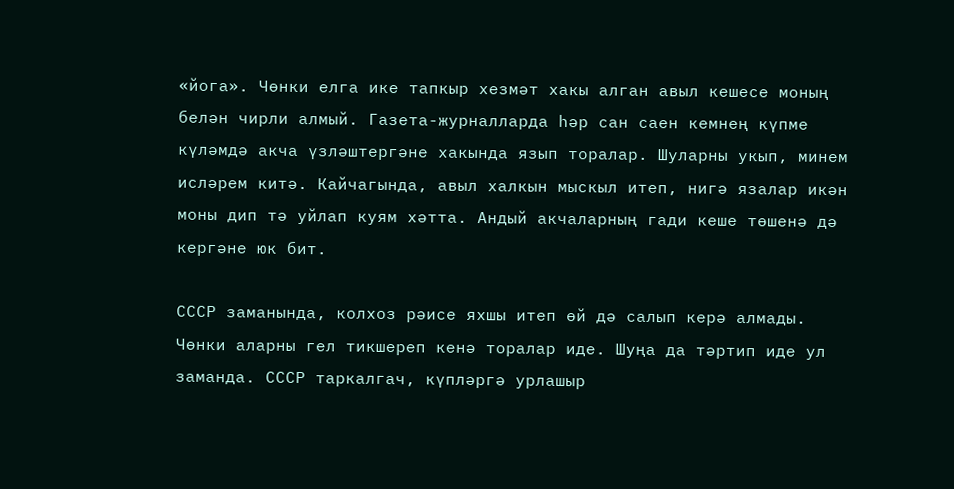«йога». Чөнки елга ике тапкыр хезмәт хакы алган авыл кешесе моның белән чирли алмый. Газета-журналларда һәр сан саен кемнең күпме күләмдә акча үзләштергәне хакында язып торалар. Шуларны укып, минем исләрем китә. Кайчагында, авыл халкын мыскыл итеп, нигә язалар икән моны дип тә уйлап куям хәтта. Андый акчаларның гади кеше төшенә дә кергәне юк бит.

СССР заманында, колхоз рәисе яхшы итеп өй дә салып керә алмады. Чөнки аларны гел тикшереп кенә торалар иде. Шуңа да тәртип иде ул заманда. СССР таркалгач, күпләргә урлашыр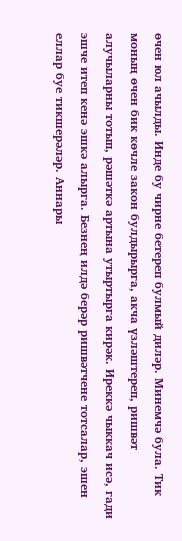өчен юл ачылды. Инде бу чирне бетереп булмый диләр. Минемчә була. Тик моның өчен бик көчле закон булдырырга, акча үзләштереп, ришвәт алучыларны тотып, рәшәткә артына утыртырга кирәк. Иреккә чыккач исә, гади эшче итеп кенә эшкә алырга. Безнең илдә берәр ришвәтчене тотсалар, эшен еллар буе тикшерәләр. Аннары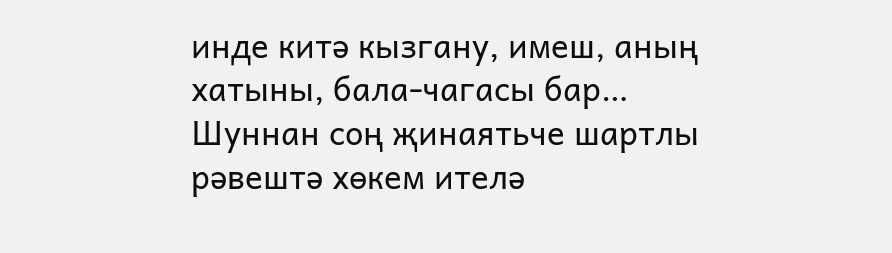инде китә кызгану, имеш, аның хатыны, бала-чагасы бар… Шуннан соң җинаятьче шартлы рәвештә хөкем ителә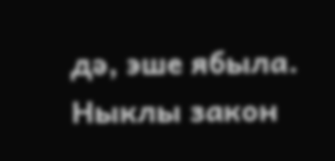дә, эше ябыла. Ныклы закон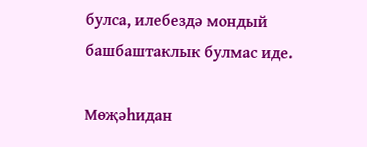булса, илебездә мондый башбаштаклык булмас иде.

Мөҗәһидан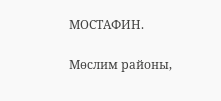МОСТАФИН.

Мөслим районы,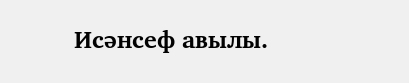Исәнсеф авылы.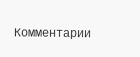Комментарии